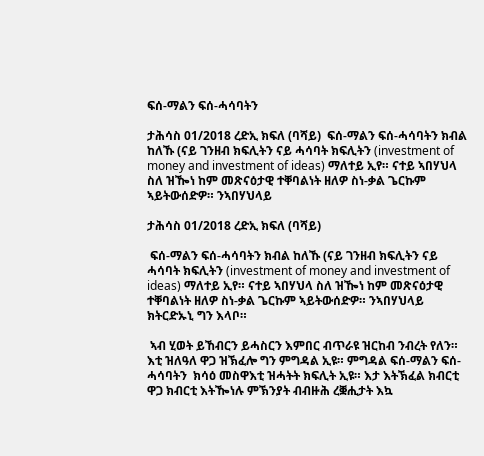ፍሰ-ማልን ፍሰ-ሓሳባትን

ታሕሳስ 01/2018 ረድኢ ክፍለ (ባሻይ)  ፍሰ-ማልን ፍሰ-ሓሳባትን ክብል ከለኹ (ናይ ገንዘብ ክፍሊትን ናይ ሓሳባት ክፍሊትን (investment of money and investment of ideas) ማለተይ ኢየ። ናተይ ኣበሃህላ ስለ ዝዀነ ከም መጽናዕታዊ ተቐባልነት ዘለዎ ስነ-ቃል ጌርኩም ኣይትውሰድዎ። ንኣበሃህላይ

ታሕሳስ 01/2018 ረድኢ ክፍለ (ባሻይ)

 ፍሰ-ማልን ፍሰ-ሓሳባትን ክብል ከለኹ (ናይ ገንዘብ ክፍሊትን ናይ ሓሳባት ክፍሊትን (investment of money and investment of ideas) ማለተይ ኢየ። ናተይ ኣበሃህላ ስለ ዝዀነ ከም መጽናዕታዊ ተቐባልነት ዘለዎ ስነ-ቃል ጌርኩም ኣይትውሰድዎ። ንኣበሃህላይ ክትርድኡኒ ግን እላቦ።

 ኣብ ሂወት ይኸብርን ይሓስርን እምበር ብጥራዩ ዝርከብ ንብረት የለን። እቲ ዝለዓለ ዋጋ ዝኽፈሎ ግን ምግዳል ኢዩ። ምግዳል ፍሰ-ማልን ፍሰ-ሓሳባትን  ክሳዕ መስዋእቲ ዝሓትት ክፍሊት ኢዩ። እታ እትኽፈል ክብርቲ ዋጋ ክብርቲ እትዀነሉ ምኽንያት ብብዙሕ ረቛሒታት እኳ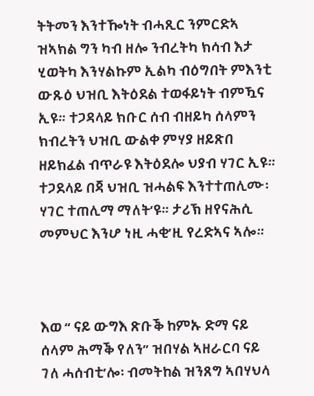ትትመን እንተዀነት ብሓጺር ንምርድኣ ዝኣክል ግን ካብ ዘሎ ንብረትካ ክሳብ እታ ሂወትካ እንሃልኩም ኢልካ ብዕግበት ምእንቲ ውጹዕ ህዝቢ እትዕደል ተወፋይነት ብምዃና ኢዩ። ተጋዳላይ ክቡር ሰብ ብዘይካ ሰላምን ክብረትን ህዝቢ ውልቀ ምሃያ ዘይጽበ ዘይክፈል ብጥራዩ እትዕደሎ ህያብ ሃገር ኢዩ። ተጋደላይ በጃ ህዝቢ ዝሓልፍ እንተተጠሊሙ፡ ሃገር ተጠሊማ ማለት’ዩ። ታሪኽ ዘየናሕሲ መምህር እንሆ ነዚ ሓቂ’ዚ የረድኣና ኣሎ።



እወ “ ናይ ውግእ ጽቡቕ ከምኡ ድማ ናይ ሰላም ሕማቕ የለን” ዝበሃል ኣዘራርባ ናይ ገለ ሓሰብቲ’ሎ፡ ብመትከል ዝንጸግ ኣበሃህላ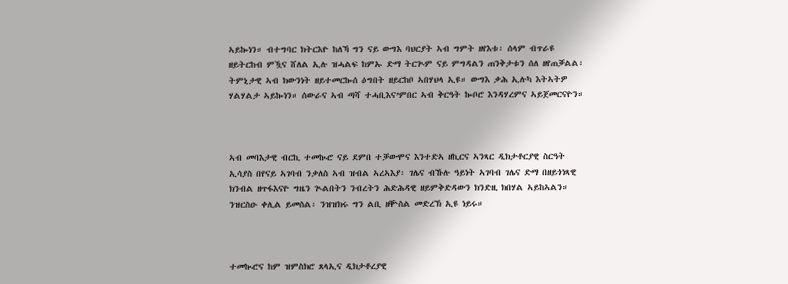ኣይኰነን። ብተግባር ክትርእዮ ከለኻ ግን ናይ ውግእ ባህርያት ኣብ ግምት ዘየእቱ፡ ሰላም ብጥራዩ ዘይትርከብ ምዃና ሸለል ኢሉ ዝሓልፍ ከምኡ ድማ ትርጒም ናይ ምግዳልን ጠንቅታቱን ሰለ ዘየጠቓልል፡ ትምኒታዊ ኣብ ክውንነት ዘይተመርኰሰ ዕግበት ዘይርከቦ ኣበሃህላ ኢዩ። ውግእ ቃሕ ኢሉካ እትኣትዎ ሃልሃልታ ኣይኰነን። ሰውራና ኣብ ጣሻ ተሓቢእና’ምበር ኣብ ቅርዓት ኰቦሮ እንዳሃረምና ኣይጀመርናዮን።



ኣብ መባእታዊ ብርኪ ተመኲሮ ናይ ደምበ ተቓውሞና እንተድኣ ዘኪርና ኣንጻር ዲክታቶርያዊ ስርዓት ኢሳያስ በየናይ ኣገባብ ንቃለስ ኣብ ዝብል ኣረኣእያ፡ ገሌና ብኹሉ ዓይነት ኣገባብ ገሌና ድማ በዘይጎነጻዊ ክንብል ዘጥፋእናዮ ግዜን ጒልበትን ንብረትን ሕድሕዳዊ ዘይምቅድዳውን ክንድዚ ክበሃል ኣይከኣልን። ንዝርስዑ ቀሊል ይመስል፡ ንዝዝክሩ ግን ልቢ ዘቝስል መድረኽ ኢዩ ነይሩ።



ተመኲሮና ከም ዝምስክሮ ጸላኢና ዲክታቶረያዊ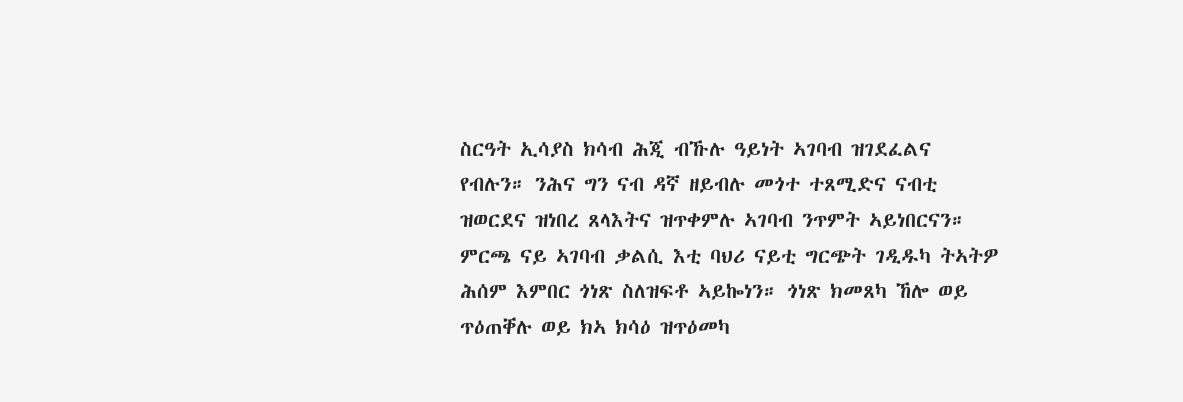ስርዓት ኢሳያስ ክሳብ ሕጂ ብኹሉ ዓይነት ኣገባብ ዝገደፈልና የብሉን። ንሕና ግን ናብ ዳኛ ዘይብሉ መጎተ ተጸሚድና ናብቲ ዝወርደና ዝነበረ ጸላእትና ዝጥቀምሉ ኣገባብ ንጥምት ኣይነበርናን። ምርጫ ናይ ኣገባብ ቃልሲ እቲ ባህሪ ናይቲ ግርጭት ገዲዱካ ትኣትዎ ሕሰም እምበር ጎነጽ ስለዝፍቶ ኣይኰነን። ጎነጽ ክመጸካ ኸሎ ወይ ጥዕጠቐሉ ወይ ክኣ ክሳዕ ዝጥዕመካ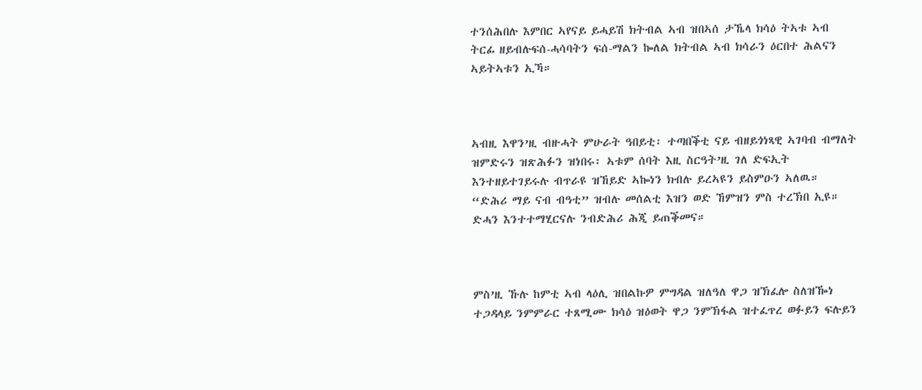ተንሰሕበሉ እምበር ኣየናይ ይሓይሽ ክትብል ኣብ ዝበኣሰ ታኼላ ክሳዕ ትኣቱ ኣብ ትርፊ ዘይብሉፍሰ-ሓሳባትን ፍሰ-ማልን ኰለል ክትብል ኣብ ክሳራን ዕርበተ ሕልናን ኣይትኣቱን ኢኻ።



ኣብዚ እዋን’ዚ ብዙሓት ምሁራት ዓበይቲ፡ ተጣበቕቲ ናይ ብዘይጎነጻዊ ኣገባብ ብማለት ዝምድሩን ዝጽሕፉን ዝነበሩ፡ ኣቱም ሰባት እዚ ስርዓት’ዚ ገለ ድፍኢት እንተዘይተገይሩሉ ብጥራዩ ዝኸይድ ኣኰነን ክብሉ ይረኣዩን ይስምዑን ኣለዉ። “ድሕሪ ማይ ናብ ብዓቲ” ዝብሉ መሰልቲ እዝን ወድ ኸምዝን ምስ ተረኽበ ኢዩ። ድሓን እንተተማሂርናሉ ንብድሕሪ ሕጂ ይጠቕመና።



ምስ’ዚ ኹሉ ከምቲ ኣብ ላዕሊ ዝበልኩዎ ምግዳል ዝለዓለ ዋጋ ዝኽፈሎ ስለዝዀነ ተጋዳላይ ንምምራር ተጸሚሙ ክሳዕ ዝዕወት ዋጋ ንምኽፋል ዝተፈጥረ ወፉይን ፍሉይን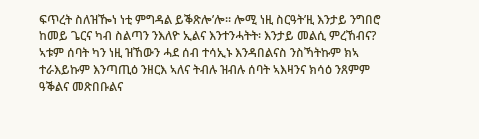ፍጥረት ስለዝዀነ ነቲ ምግዳል ይቕጽሎ’ሎ። ሎሚ ነዚ ስርዓት’ዚ እንታይ ንግበሮ ከመይ ጌርና ካብ ስልጣን ንእለዮ ኢልና እንተንሓትት፡ እንታይ መልሲ ምረኸብና? ኣቱም ሰባት ካን ነዚ ዝኸውን ሓደ ሰብ ተሳኢኑ እንዳበልናስ ንስኻትኩም ክኣ ተራእይኩም እንጣጢዕ ንዘርእ ኣለና ትብሉ ዝብሉ ሰባት ኣእዛንና ክሳዕ ንጸምም ዓቕልና መጽበቡልና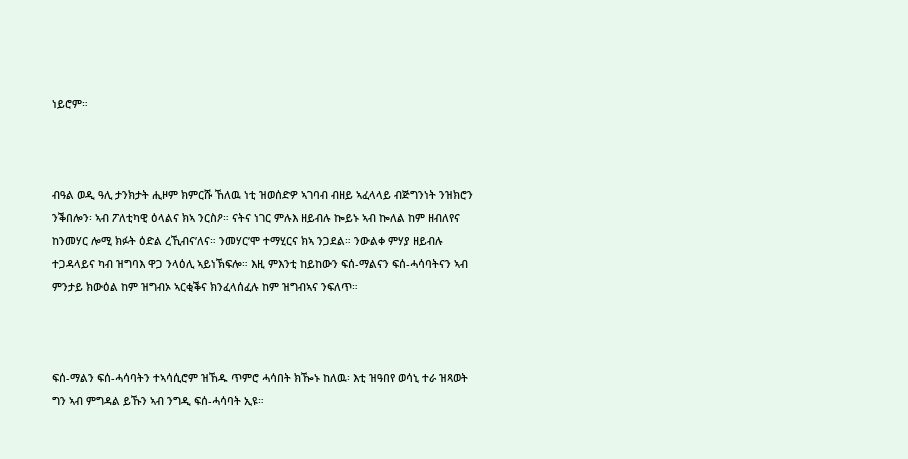ነይሮም።



ብዓል ወዲ ዓሊ ታንክታት ሒዞም ክምርሹ ኸለዉ ነቲ ዝወሰድዎ ኣገባብ ብዘይ ኣፈላላይ ብጅግንነት ንዝክሮን ንቕበሎን፡ ኣብ ፖለቲካዊ ዕላልና ክኣ ንርስዖ። ናትና ነገር ምሉእ ዘይብሉ ኰይኑ ኣብ ኰለል ከም ዘብለየና ከንመሃር ሎሚ ክፉት ዕድል ረኺብና’ለና። ንመሃር’ሞ ተማሂርና ክኣ ንጋደል። ንውልቀ ምሃያ ዘይብሉ ተጋዳላይና ካብ ዝግባእ ዋጋ ንላዕሊ ኣይነኽፍሎ። እዚ ምእንቲ ከይከውን ፍሰ-ማልናን ፍሰ-ሓሳባትናን ኣብ ምንታይ ክውዕል ከም ዝግብኦ ኣርቂቕና ክንፈላሰፈሉ ከም ዝግብኣና ንፍለጥ።



ፍሰ-ማልን ፍሰ-ሓሳባትን ተኣሳሲሮም ዝኸዱ ጥምሮ ሓሳበት ክዀኑ ከለዉ፡ እቲ ዝዓበየ ወሳኒ ተራ ዝጻወት ግን ኣብ ምግዳል ይኹን ኣብ ንግዲ ፍሰ-ሓሳባት ኢዩ።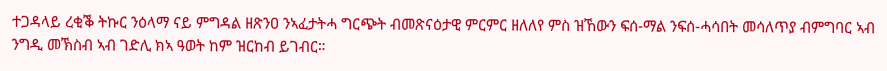ተጋዳላይ ረቂቕ ትኩር ንዕላማ ናይ ምግዳል ዘጽንዐ ንኣፈታትሓ ግርጭት ብመጽናዕታዊ ምርምር ዘለለየ ምስ ዝኸውን ፍሰ-ማል ንፍሰ-ሓሳበት መሳለጥያ ብምግባር ኣብ ንግዲ መኽስብ ኣብ ገድሊ ክኣ ዓወት ከም ዝርከብ ይገብር።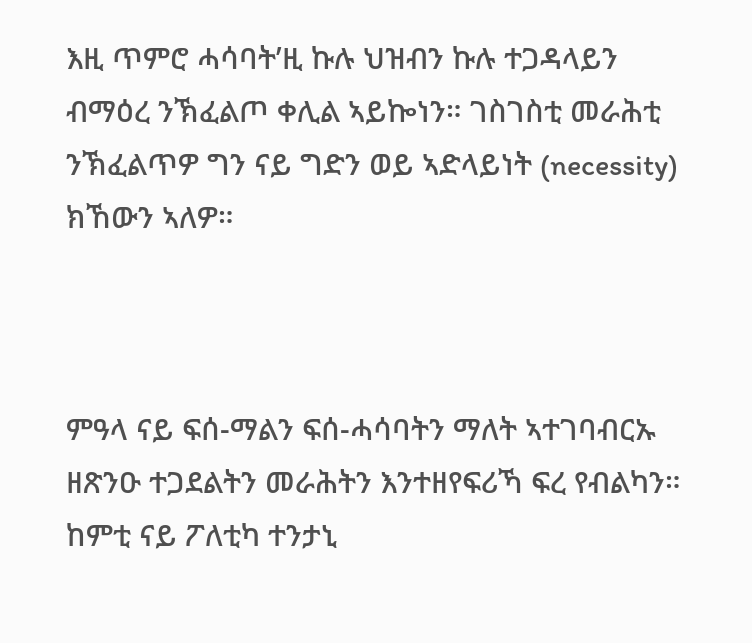እዚ ጥምሮ ሓሳባት’ዚ ኩሉ ህዝብን ኩሉ ተጋዳላይን ብማዕረ ንኽፈልጦ ቀሊል ኣይኰነን። ገስገስቲ መራሕቲ ንኽፈልጥዎ ግን ናይ ግድን ወይ ኣድላይነት (necessity) ክኸውን ኣለዎ።



ምዓላ ናይ ፍሰ-ማልን ፍሰ-ሓሳባትን ማለት ኣተገባብርኡ ዘጽንዑ ተጋደልትን መራሕትን እንተዘየፍሪኻ ፍረ የብልካን። ከምቲ ናይ ፖለቲካ ተንታኒ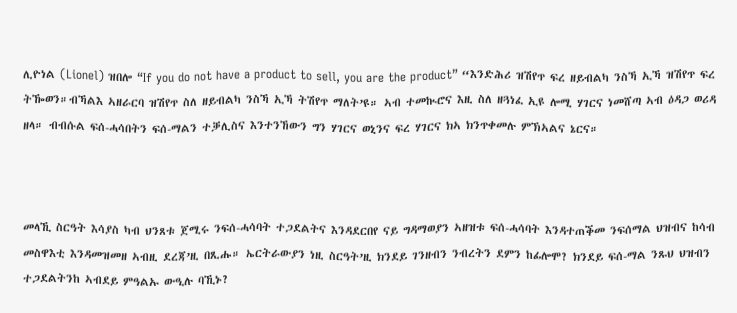ሊዮነል (Lionel) ዝበሎ “If you do not have a product to sell, you are the product” “እንድሕሪ ዝሽየጥ ፍረ ዘይብልካ ንስኻ ኢኻ ዝሽየጥ ፍረ ትዀወን።ብኻልእ ኣዘራርባ ዝሽየጥ ስለ ዘይብልካ ንስኻ ኢኻ ትሽየጥ ማለት’ዩ። ኣብ ተመኲሮና እዚ ስለ ዘጓነፈ ኢዩ ሎሚ ሃገርና ነመሸጣ ኣብ ዕዳጋ ወሪዳ ዘላ። ብብሱል ፍሰ-ሓሳበትን ፍሰ-ማልን ተቓሊስና እንተንኸውን ግን ሃገርና ወኒንና ፍረ ሃገርና ክኣ ክንጥቀመሉ ምኽኣልና ኔርና።



መላኺ ስርዓት እሳያስ ካብ ህንጸቱ ጀሚሩ ንፍሰ-ሓሳባት ተጋደልትና እንዳደርበየ ናይ ግዳማወያን ኣዘዝቱ ፍሰ-ሓሳባት እንዳተጠቕመ ንፍሰማል ህዝብና ከሳብ መስዋእቲ እንዳመዝመዘ ኣብዚ ደረጃ’ዚ በጺሑ። ኤርትራውያን ነዚ ስርዓት’ዚ ክንደይ ገንዘብን ንብረትን ደምን ከፊሎሞ? ክንደይ ፍሰ-ማል ንጹህ ህዝብን ተጋደልትንከ ኣብደይ ምዓልኡ ውዒሉ ባኺኑ?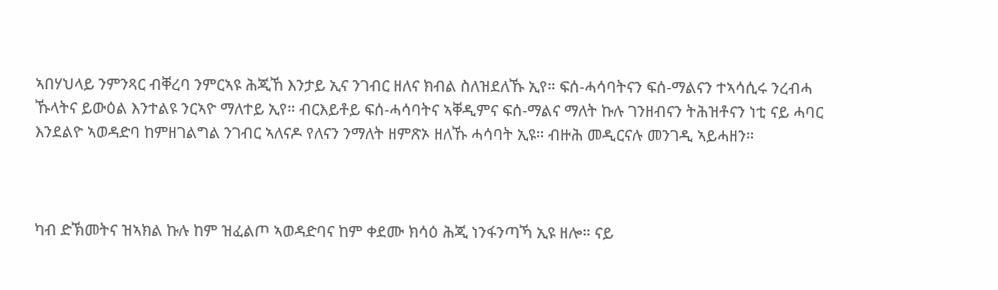ኣበሃህላይ ንምንጻር ብቐረባ ንምርኣዩ ሕጂኸ እንታይ ኢና ንገብር ዘለና ክብል ስለዝደለኹ ኢየ። ፍሰ-ሓሳባትናን ፍሰ-ማልናን ተኣሳሲሩ ንረብሓ ኹላትና ይውዕል እንተልዩ ንርኣዮ ማለተይ ኢየ። ብርእይቶይ ፍሰ-ሓሳባትና ኣቐዲምና ፍሰ-ማልና ማለት ኩሉ ገንዘብናን ትሕዝቶናን ነቲ ናይ ሓባር እንደልዮ ኣወዳድባ ከምዘገልግል ንገብር ኣለናዶ የለናን ንማለት ዘምጽኦ ዘለኹ ሓሳባት ኢዩ። ብዙሕ መዲርናሉ መንገዲ ኣይሓዘን።



ካብ ድኽመትና ዝኣክል ኩሉ ከም ዝፈልጦ ኣወዳድባና ከም ቀደሙ ክሳዕ ሕጂ ነንፋንጣኻ ኢዩ ዘሎ። ናይ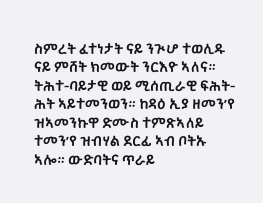ስምረት ፈተነታት ናይ ንጒሆ ተወሊዱ ናይ ምሸት ክመውት ንርእዮ ኣለና። ትሕተ-ባይታዊ ወይ ሚሰጢራዊ ፍሕት-ሕት ኣይተመንወን። ከዳዕ ኢያ ዘመን’የ ዝኣመንኩዋ ድሙስ ተምጽኣለይ ተመን’የ ዝብሃል ደርፊ ኣብ ቦትኡ ኣሎ። ውድባትና ጥራይ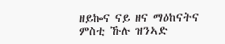ዘይኰና ናይ ዘና ማዕከናትና ምስቲ ኹሉ ዝንኣድ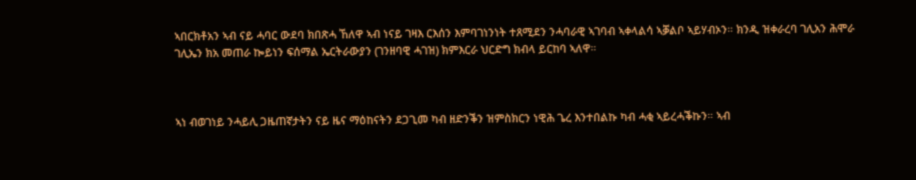ኣበርክቶአን ኣብ ናይ ሓባር ውደባ ክበጽሓ ኸለዋ ኣብ ነናይ ገዛእ ርእሰን እምባገነንነት ተጸሚደን ንሓባራዊ ኣገባብ ኣቀላልሳ ኣቓልቦ ኣይሃብኦን። ክንዲ ዝቀራረባ ገሊአን ሕሞራ ገሊኤን ክአ መጠራ ኰይነን ፍሰማል ኤርትራውያን (ገንዘባዊ ሓገዝ) ክምእርራ ህርድግ ክብላ ይርከባ ኣለዋ።



ኣነ ብወገነይ ንሓይሊ ጋዜጠኛታትን ናይ ዜና ማዕከናትን ደጋጊመ ካብ ዘድንቕን ዝምስክርን ነዊሕ ጌረ እንተበልኩ ካብ ሓቂ ኣይረሓቕኩን። ኣብ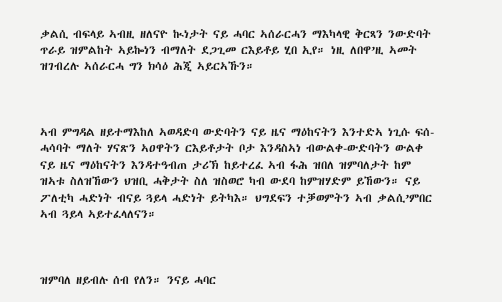ቃልሲ ብፍላይ ኣብዚ ዘለናዮ ኲነታት ናይ ሓባር ኣሰራርሓን ማእካላዊ ቅርጻን ንውድባት ጥራይ ዝምልከት ኣይኰነን ብማለት ደጋጊመ ርእይቶይ ሂበ ኢየ። ነዚ ለበዋ’ዚ ኣመት ዝገብረሉ ኣሰራርሓ ግን ክሳዕ ሕጂ ኣይርኣኹን።



ኣብ ምግዳል ዘይተማእከለ ኣወዳድባ ውድባትን ናይ ዜና ማዕከናትን እንተድኣ ነጊሱ ፍሰ-ሓሳባት ማለት ሃናጽን ኣዐዋትን ርእይቶታት ቦታ እንዳስኣነ ብውልቀ-ውድባትን ውልቀ ናይ ዜና ማዕከናትን እንዳተዓብጠ ታሪኽ ከይተረፈ ኣብ ፋሕ ዝበለ ዝምባለታት ከም ዝኣቱ ስለዝኸውን ህዝቢ ሓቅታት ስለ ዝስወሮ ካብ ውደባ ከምዝሃድም ይኸውን። ናይ ፖለቲካ ሓድነት ብናይ ጓይላ ሓድነት ይትካእ። ህግደፍን ተቓወምትን ኣብ ቃልሲ’ምበር ኣብ ጓይላ ኣይተፈላለናን።



ዝምባለ ዘይብሉ ሰብ የለን። ንናይ ሓባር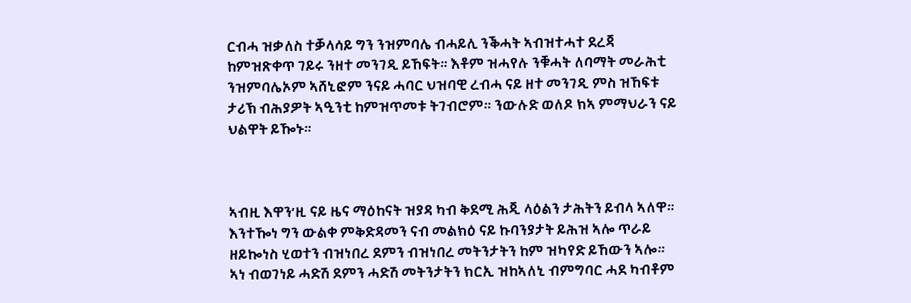ርብሓ ዝቃለስ ተቓላሳይ ግን ንዝምባሌ ብሓይሊ ንቕሓት ኣብዝተሓተ ደረጃ ከምዝጽቀጥ ገይሩ ንዘተ መንገዲ ይኸፍት። እቶም ዝሓየሉ ንቑሓት ለባማት መራሕቲ ንዝምባሌኦም ኣሸኒፎም ንናይ ሓባር ህዝባዊ ረብሓ ናይ ዘተ መንገዲ ምስ ዝኸፍቱ ታሪኽ ብሕያዎት ኣዒንቲ ከምዝጥመቱ ትገብሮም። ንውሉድ ወለዶ ክኣ ምማህራን ናይ ህልዋት ይዀኑ።



ኣብዚ እዋን’ዚ ናይ ዜና ማዕከናት ዝያዳ ካብ ቅደሚ ሕጂ ላዕልን ታሕትን ይብላ ኣለዋ። እንተዀነ ግን ውልቀ ምቅድዳመን ናብ መልክዕ ናይ ኩባንያታት ይሕዝ ኣሎ ጥራይ ዘይኰነስ ሂወተን ብዝነበረ ደምን ብዝነበረ መትንታትን ከም ዝካየድ ይኸውን ኣሎ። ኣነ ብወገነይ ሓድሽ ደምን ሓድሽ መትንታትን ክርኢ ዝከኣለኒ ብምግባር ሓደ ካብቶም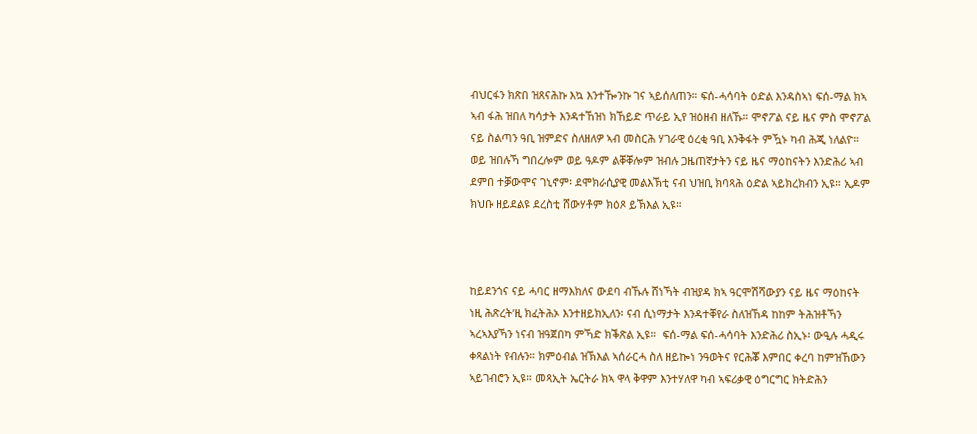ብህርፋን ክጽበ ዝጸናሕኩ እኳ እንተዀንኩ ገና ኣይሰለጠን። ፍሰ-ሓሳባት ዕድል እንዳስኣነ ፍሰ-ማል ክኣ ኣብ ፋሕ ዝበለ ካሳታት እንዳተኸዝነ ክኸይድ ጥራይ ኢየ ዝዕዘብ ዘለኹ። ሞኖፖል ናይ ዜና ምስ ሞኖፖል ናይ ስልጣን ዓቢ ዝምድና ስለዘለዎ ኣብ መስርሕ ሃገራዊ ዕረቂ ዓቢ እንቅፋት ምዃኑ ካብ ሕጂ ነለልዮ። ወይ ዝበሉኻ ግበረሎም ወይ ዓዶም ልቐቐሎም ዝብሉ ጋዜጠኛታትን ናይ ዜና ማዕከናትን እንድሕሪ ኣብ ደምበ ተቓውሞና ገኒኖም፡ ደሞክራሲያዊ መልእኽቲ ናብ ህዝቢ ክባጻሕ ዕድል ኣይክረክብን ኢዩ። ኢዶም ክህቡ ዘይደልዩ ደረስቲ ሸውሃቶም ክዕጾ ይኽእል ኢዩ።



ከይደንጎና ናይ ሓባር ዘማእክለና ውደባ ብኹሉ ሸነኻት ብዝያዳ ክኣ ዓርሞሽሻውያን ናይ ዜና ማዕከናት ነዚ ሕጽረት’ዚ ክፈትሕኦ እንተዘይክኢለን፡ ናብ ሲነማታት እንዳተቐየራ ስለዝኸዳ ከከም ትሕዝቶኻን ኣረኣእያኻን ነናብ ዝዓጀበካ ምኻድ ክቕጽል ኢዩ።  ፍሰ-ማል ፍሰ-ሓሳባት እንድሕሪ ስኢኑ፡ ውዒሉ ሓዲሩ ቀጻልነት የብሉን። ክምዕብል ዝኽእል ኣሰራርሓ ስለ ዘይኰነ ንዓወትና የርሕቖ እምበር ቀረባ ከምዝኸውን ኣይገብሮን ኢዩ። መጻኢት ኤርትራ ክኣ ዋላ ቅዋም እንተሃለዋ ካብ ኣፍሪቃዊ ዕግርግር ክትድሕን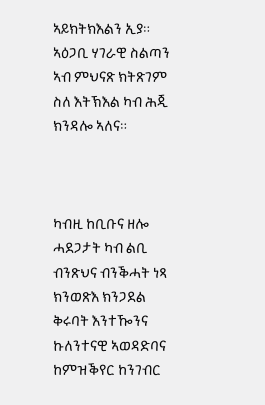ኣይክትክእልን ኢያ። ኣዕጋቢ ሃገራዊ ስልጣን ኣብ ምህናጽ ክትጽገም ስለ እትኽእል ካብ ሕጂ ክንዳሎ ኣለና።



ካብዚ ከቢቡና ዘሎ ሓደጋታት ካብ ልቢ ብንጽህና ብንቕሓት ነጻ ክንወጽእ ክንጋደል ቅሩባት እንተዀንና ኩለንተናዊ ኣወዳድባና ከምዝቕየር ከንገብር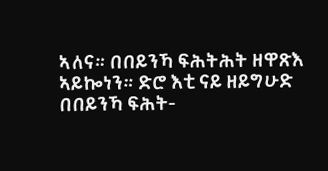ኣለና። በበይንኻ ፍሕትሕት ዘዋጽእ ኣይኰነን። ድሮ እቲ ናይ ዘይግሁድ በበይንኻ ፍሕት-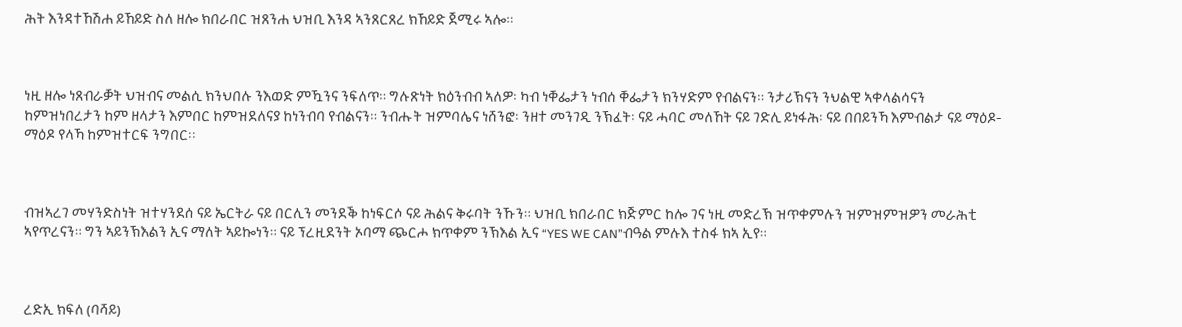ሕት እንዳተኸሽሐ ይኸይድ ስለ ዘሎ ክበራበር ዝጸንሐ ህዝቢ እንዳ ኣንጸርጸረ ክኸይድ ጀሚሩ ኣሎ።



ነዚ ዘሎ ነጸብራቓት ህዝብና መልሲ ክንህበሉ ንእወድ ምዃንና ንፍለጥ። ግሉጽነት ክዕንብብ ኣለዎ፡ ካብ ነቐፌታን ነብሰ ቐፌታን ክንሃድም የብልናን። ንታሪኽናን ንህልዊ ኣቀላልሳናን ከምዝነበረታን ከም ዘላታን እምበር ከምዝደለናያ ከነንብባ የብልናን። ንብሑት ዝምባሌና ነሸንፎ፡ ንዘተ መንገዲ ንኽፈት፡ ናይ ሓባር መለኸት ናይ ገድሊ ይነፋሕ፡ ናይ በበይንኻ እምብልታ ናይ ማዕዶ-ማዕዶ የላኻ ከምዝተርፍ ንግበር፡፡



ብዝኣረገ መሃንድስነት ዝተሃንደሰ ናይ ኤርትራ ናይ በርሊን መንደቕ ከነፍርሶ ናይ ሕልና ቅሩባት ንኹን። ህዝቢ ክበራበር ክጅምር ከሎ ገና ነዚ መድረኽ ዝጥቀምሉን ዝምዝምዝዎን መራሕቲ ኣየጥረናን። ግን ኣይንኽእልን ኢና ማለት ኣይኰነን። ናይ ፕረዚደንት ኦባማ ጭርሖ ክጥቀም ንኽእል ኢና “YES WE CAN”ብዓል ምሉእ ተስፋ ክኣ ኢየ።



ረድኢ ክፍለ (ባሻይ)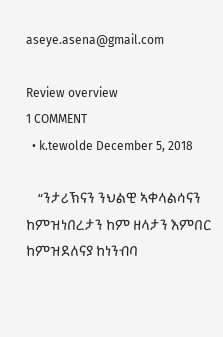aseye.asena@gmail.com

Review overview
1 COMMENT
  • k.tewolde December 5, 2018

    “ንታሪኽናን ንህልዊ ኣቀላልሳናን ከምዝነበረታን ከም ዘላታን እምበር ከምዝደለናያ ከነንብባ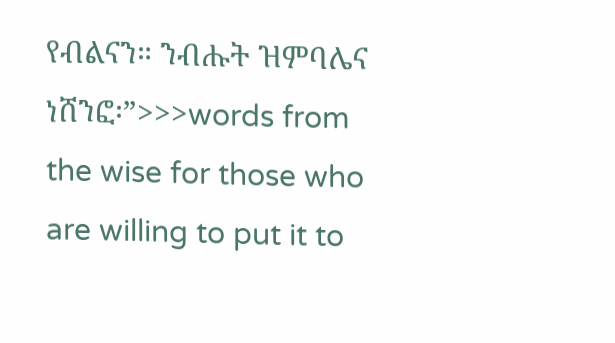የብልናን። ንብሑት ዝምባሌና ነሸንፎ፡”>>>words from the wise for those who are willing to put it to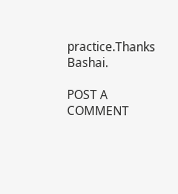practice.Thanks Bashai.

POST A COMMENT